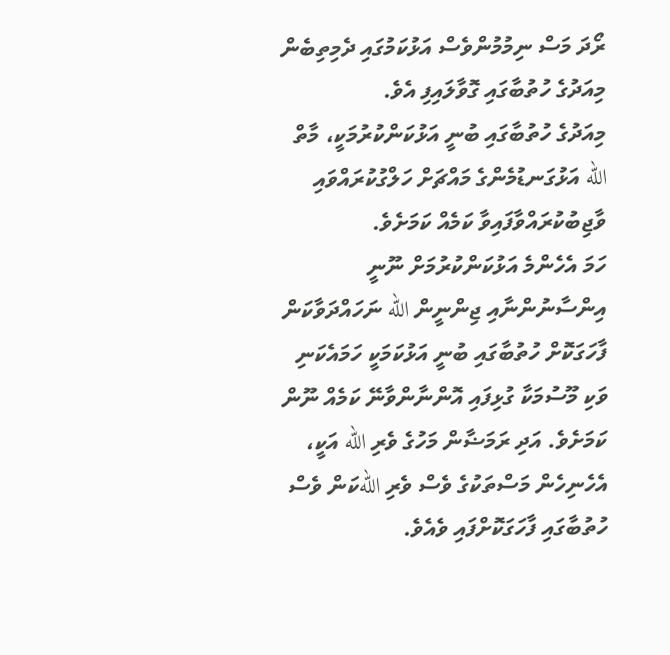ރޯދަ މަސް ނިމުމުންވެސް އަޅުކަމުގައި ދެމިތިބެން މިއަދުގެ ހުތުބާގައި ގޮވާލައިފި އެވެ.
މިއަދުގެ ހުތުބާގައި ބުނީ އަޅުކަންކުރުމަކީ، މާތް الله އަޅުގަނޑުމެންގެ މައްޗަށް ހަލްގުކުރައްވައި ވާޖިބުކުރައްވާފައިވާ ކަމެއް ކަމަށެވެ.
ހަމަ އެހެންމެ އަޅުކަންކުރުމަށް ނޫނީ އިންސާނުންނާއި ޖިންނީން الله ނަހައްދަވާކަން ފާހަގަކޮށް ހުތުބާގައި ބުނީ އަޅުކަމަކީ ހަމައެކަނި ވަކި މޫސުމަކާ ގުޅިފައި އޮންނާންވާނޭ ކަމެއް ނޫން ކަމަށެވެ. އަދި ރަމަޟާން މަހުގެ ވެރި الله އަކީ، އެހެނިހެން މަސްތަކުގެ ވެސް ވެރި اللهކަން ވެސް ހުތުބާގައި ފާހަގަކޮށްފައި ވެއެވެ.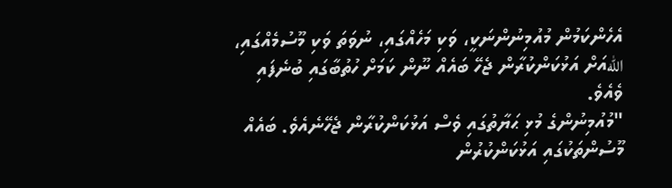އެހެންކަމުން މުއުމިނުންނަކީ، ވަކި މަހެއްގައި، ނުވަތަ ވަކި މޫސުމެއްގައި، اللهއަށް އަޅުކަންކުރާން ޖެހޭ ބައެއް ނޫން ކަމަށް ހުތުބާގައި ބުނެފައި ވެއެވެ.
"މުއުމިނުންގެ މުޅި ޙަޔާތުގައި ވެސް އަޅުކަންކުރާން ޖެހޭނެއެވެ. ބައެއް މޫސުންތަކުގައި އަޅުކަންކުރުން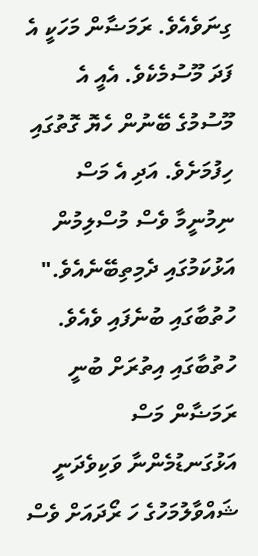ގިނަވެއެވެ. ރަމަޟާން މަހަކީ އެ ފަދަ މޫސުމެކެވެ. އެއީ އެ މޫސުމުގެ ބޭނުން ހެޔޮ ގޮތުގައި ހިފުމަށެވެ. އަދި އެ މަސް ނިމުނީމާ ވެސް މުސްލިމުން އަޅުކަމުގައި ދެމިތިބޭނެއެވެ." ހުތުބާގައި ބުނެފައި ވެއެވެ.
ހުތުބާގައި އިތުރަށް ބުނީ ރަމަޟާން މަސް އަޅުގަނޑުމެންނާ ވަކިވެދަނީ ޝައްވާލުމަހުގެ ހަ ރޯދައަށް ވެސް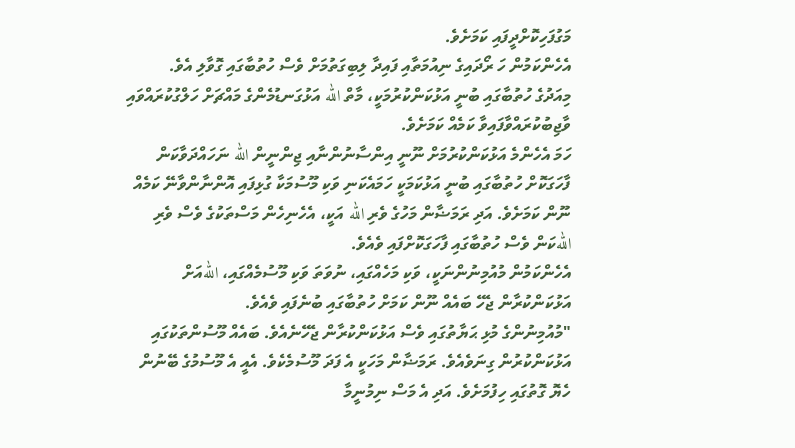މަގުފަހިކޮށްދީފައި ކަމަށެވެ.
އެހެންކަމުން ހަ ރޯދައިގެ ނިއުމަތާއި ފައިދާ ލިބިގަތުމަށް ވެސް ހުތުބާގައި ގޮވާލި އެވެ.
މިއަދުގެ ހުތުބާގައި ބުނީ އަޅުކަންކުރުމަކީ، މާތް الله އަޅުގަނޑުމެންގެ މައްޗަށް ހަލްގުކުރައްވައި ވާޖިބުކުރައްވާފައިވާ ކަމެއް ކަމަށެވެ.
ހަމަ އެހެންމެ އަޅުކަންކުރުމަށް ނޫނީ އިންސާނުންނާއި ޖިންނީން الله ނަހައްދަވާކަން ފާހަގަކޮށް ހުތުބާގައި ބުނީ އަޅުކަމަކީ ހަމައެކަނި ވަކި މޫސުމަކާ ގުޅިފައި އޮންނާންވާނޭ ކަމެއް ނޫން ކަމަށެވެ. އަދި ރަމަޟާން މަހުގެ ވެރި الله އަކީ، އެހެނިހެން މަސްތަކުގެ ވެސް ވެރި اللهކަން ވެސް ހުތުބާގައި ފާހަގަކޮށްފައި ވެއެވެ.
އެހެންކަމުން މުއުމިނުންނަކީ، ވަކި މަހެއްގައި، ނުވަތަ ވަކި މޫސުމެއްގައި، اللهއަށް އަޅުކަންކުރާން ޖެހޭ ބައެއް ނޫން ކަމަށް ހުތުބާގައި ބުނެފައި ވެއެވެ.
"މުއުމިނުންގެ މުޅި ޙަޔާތުގައި ވެސް އަޅުކަންކުރާން ޖެހޭނެއެވެ. ބައެއް މޫސުންތަކުގައި އަޅުކަންކުރުން ގިނަވެއެވެ. ރަމަޟާން މަހަކީ އެ ފަދަ މޫސުމެކެވެ. އެއީ އެ މޫސުމުގެ ބޭނުން ހެޔޮ ގޮތުގައި ހިފުމަށެވެ. އަދި އެ މަސް ނިމުނީމާ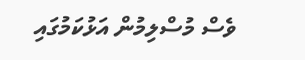ވެސް މުސްލިމުން އަޅުކަމުގައި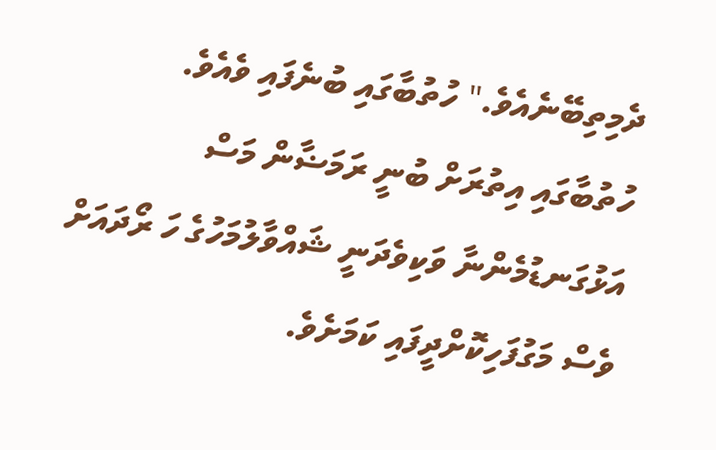ދެމިތިބޭނެއެވެ." ހުތުބާގައި ބުނެފައި ވެއެވެ.
ހުތުބާގައި އިތުރަށް ބުނީ ރަމަޟާން މަސް އަޅުގަނޑުމެންނާ ވަކިވެދަނީ ޝައްވާލުމަހުގެ ހަ ރޯދައަށް ވެސް މަގުފަހިކޮށްދީފައި ކަމަށެވެ.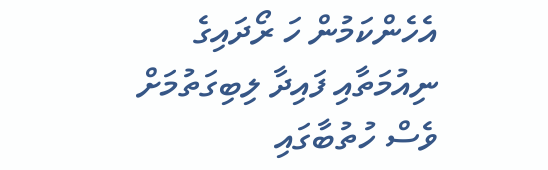އެހެންކަމުން ހަ ރޯދައިގެ ނިއުމަތާއި ފައިދާ ލިބިގަތުމަށް ވެސް ހުތުބާގައި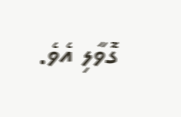ގޮވާލި އެވެ.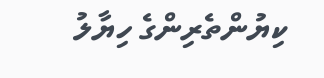ކިޔުންތެރިންގެ ހިޔާލު